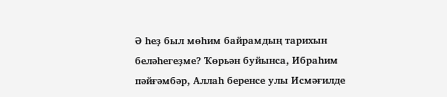Ә һеҙ был мөһим байрамдың тарихын беләһегеҙме? Ҡөрьән буйынса, Ибраһим пәйғәмбәр, Аллаһ беренсе улы Исмәғилде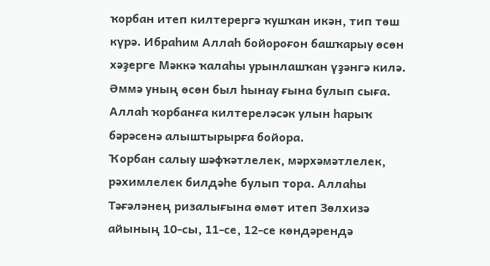ҡорбан итеп килтерергә ҡушҡан икән, тип төш күрә. Ибраһим Аллаһ бойороғон башҡарыу өсөн хәҙерге Мәккә ҡалаһы урынлашҡан үҙәнгә килә. Әммә уның өсөн был һынау ғына булып сыға. Аллаһ ҡорбанға килтереләсәк улын һарыҡ бәрәсенә алыштырырға бойора.
Ҡорбан салыу шәфҡәтлелек, мәрхәмәтлелек, рәхимлелек билдәһе булып тора. Аллаһы Тәғәләнең ризалығына өмөт итеп Зөлхизә айының 10-сы, 11-се, 12-се көндәрендә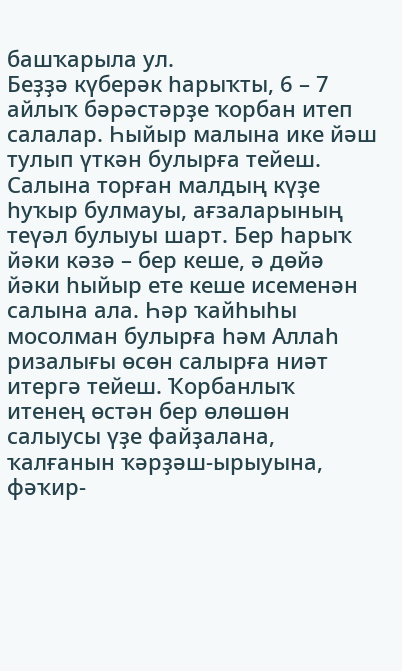башҡарыла ул.
Беҙҙә күберәк һарыҡты, 6 – 7 айлыҡ бәрәстәрҙе ҡорбан итеп салалар. Һыйыр малына ике йәш тулып үткән булырға тейеш.
Салына торған малдың күҙе һуҡыр булмауы, ағзаларының теүәл булыуы шарт. Бер һарыҡ йәки кәзә – бер кеше, ә дөйә йәки һыйыр ете кеше исеменән салына ала. Һәр ҡайһыһы мосолман булырға һәм Аллаһ ризалығы өсөн салырға ниәт итергә тейеш. Ҡорбанлыҡ итенең өстән бер өлөшөн салыусы үҙе файҙалана, ҡалғанын ҡәрҙәш-ырыуына, фәҡир-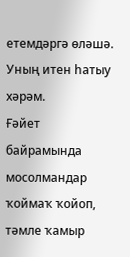етемдәргә өләшә. Уның итен һатыу хәрәм.
Ғәйет байрамында мосолмандар ҡоймаҡ ҡойоп, тәмле ҡамыр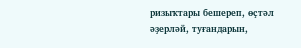ризыҡтары бешереп, өҫтәл әҙерләй, туғандарын,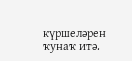күршеләрен ҡунаҡ итә.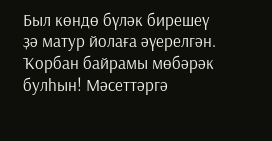Был көндө бүләк бирешеү ҙә матур йолаға әүерелгән.
Ҡорбан байрамы мөбәрәк булһын! Мәсеттәргә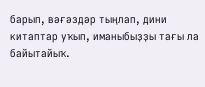барып, вәғәздәр тыңлап, дини китаптар уҡып, иманыбыҙҙы тағы ла байытайыҡ.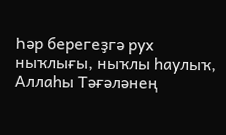Һәр берегеҙгә рух ныҡлығы, ныҡлы һаулыҡ, Аллаһы Тәғәләнең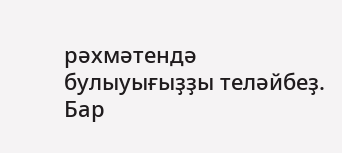рәхмәтендә булыуығыҙҙы теләйбеҙ. Бар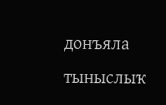донъяла тыныслыҡ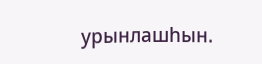урынлашһын.